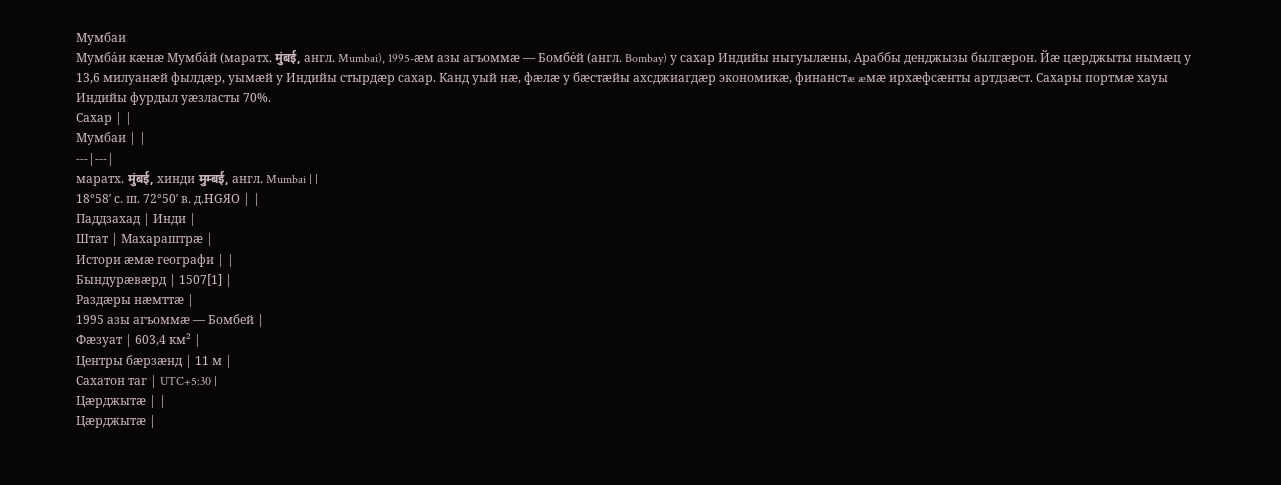Мумбаи
Мумба́и кæнæ Мумба́й (маратх. मुंबई, англ. Mumbai), 1995-æм азы агъоммæ — Бомбе́й (англ. Bombay) у сахар Индийы ныгуылæны, Араббы денджызы былгæрон. Йæ цæрджыты нымæц у 13,6 милуанæй фылдæр, уымæй у Индийы стырдæр сахар. Канд уый нæ, фæлæ у бæстæйы ахсджиагдæр экономикæ, финанстæ æмæ ирхæфсæнты артдзæст. Сахары портмæ хауы Индийы фурдыл уæзласты 70%.
Сахар | |
Мумбаи | |
---|---|
маратх. मुंबई, хинди मुम्बई, англ. Mumbai | |
18°58′ с. ш. 72°50′ в. д.HGЯO | |
Паддзахад | Инди |
Штат | Махараштрæ |
Истори æмæ географи | |
Бындурæвæрд | 1507[1] |
Раздæры нæмттæ |
1995 азы агъоммæ — Бомбей |
Фæзуат | 603,4 км² |
Центры бæрзæнд | 11 м |
Сахатон таг | UTC+5:30 |
Цæрджытæ | |
Цæрджытæ |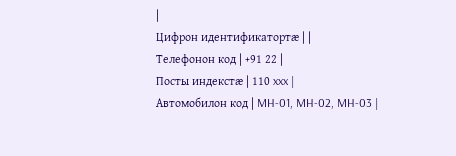|
Цифрон идентификатортæ | |
Телефонон код | +91 22 |
Посты индекстæ | 110 xxx |
Автомобилон код | MH-01, MH-02, MH-03 |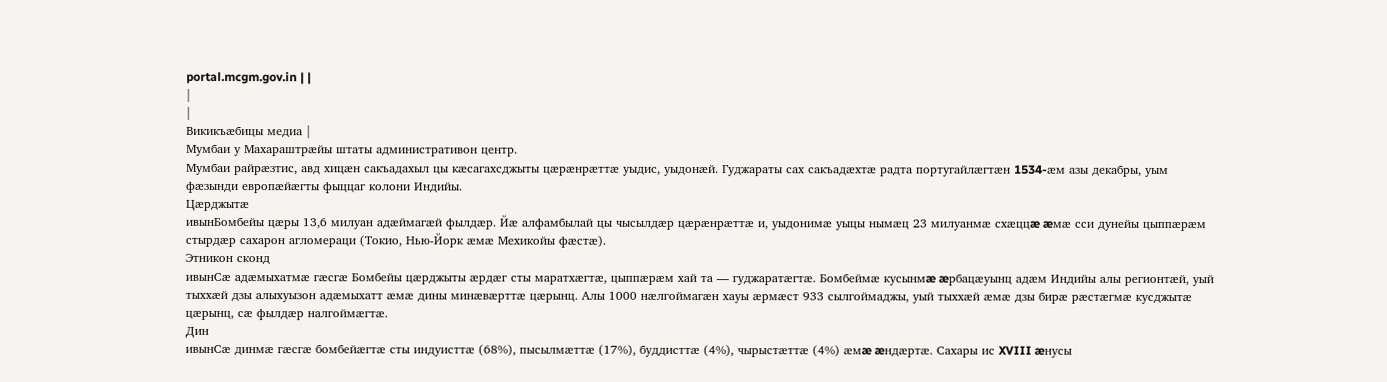portal.mcgm.gov.in | |
|
|
Викикъæбицы медиа |
Мумбаи у Махараштрæйы штаты административон центр.
Мумбаи райрæзтис, авд хицæн сакъадахыл цы кæсагахсджыты цæрæнрæттæ уыдис, уыдонæй. Гуджараты сах сакъадæхтæ радта португайлæгтæн 1534-æм азы декабры, уым фæзынди европæйæгты фыццаг колони Индийы.
Цæрджытæ
ивынБомбейы цæры 13,6 милуан адæймагæй фылдæр. Йæ алфамбылай цы чысылдæр цæрæнрæттæ и, уыдонимæ уыцы нымæц 23 милуанмæ схæццæ æмæ сси дунейы цыппæрæм стырдæр сахарон агломераци (Токио, Нью-Йорк æмæ Мехикойы фæстæ).
Этникон сконд
ивынСæ адæмыхатмæ гæсгæ Бомбейы цæрджыты æрдæг сты маратхæгтæ, цыппæрæм хай та — гуджаратæгтæ. Бомбеймæ кусынмæ æрбацæуынц адæм Индийы алы регионтæй, уый тыххæй дзы алыхуызон адæмыхатт æмæ дины минæвæрттæ цæрынц. Алы 1000 нæлгоймагæн хауы æрмæст 933 сылгоймаджы, уый тыххæй æмæ дзы бирæ рæстæгмæ кусджытæ цæрынц, сæ фылдæр налгоймæгтæ.
Дин
ивынСæ динмæ гæсгæ бомбейæгтæ сты индуисттæ (68%), пысылмæттæ (17%), буддисттæ (4%), чырыстæттæ (4%) æмæ æндæртæ. Сахары ис XVIII æнусы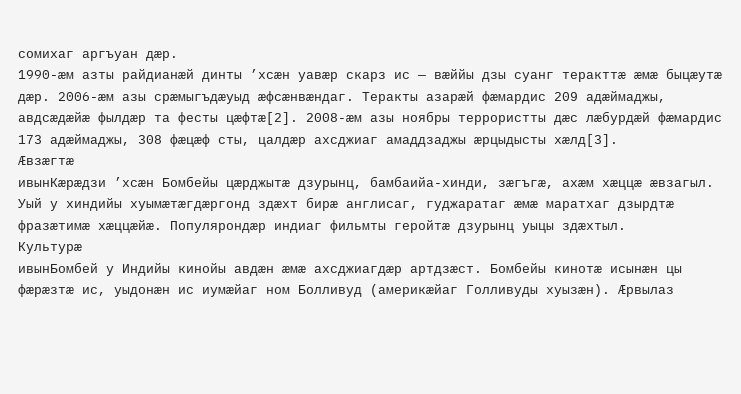сомихаг аргъуан дæр.
1990-æм азты райдианæй динты ’хсæн уавæр скарз ис — вæййы дзы суанг теракттæ æмæ быцæутæ дæр. 2006-æм азы срæмыгъдæуыд æфсæнвæндаг. Теракты азарæй фæмардис 209 адæймаджы, авдсæдæйæ фылдæр та фесты цæфтæ[2]. 2008-æм азы ноябры террористты дæс лæбурдæй фæмардис 173 адæймаджы, 308 фæцæф сты, цалдæр ахсджиаг амаддзаджы æрцыдысты хæлд[3].
Æвзæгтæ
ивынКæрæдзи ’хсæн Бомбейы цæрджытæ дзурынц, бамбаийа-хинди, зæгъгæ, ахæм хæццæ æвзагыл. Уый у хиндийы хуымæтæгдæргонд здæхт бирæ англисаг, гуджаратаг æмæ маратхаг дзырдтæ фразæтимæ хæццæйæ. Популярондæр индиаг фильмты геройтæ дзурынц уыцы здæхтыл.
Культурæ
ивынБомбей у Индийы кинойы авдæн æмæ ахсджиагдæр артдзæст. Бомбейы кинотæ исынæн цы фæрæзтæ ис, уыдонæн ис иумæйаг ном Болливуд (америкæйаг Голливуды хуызæн). Æрвылаз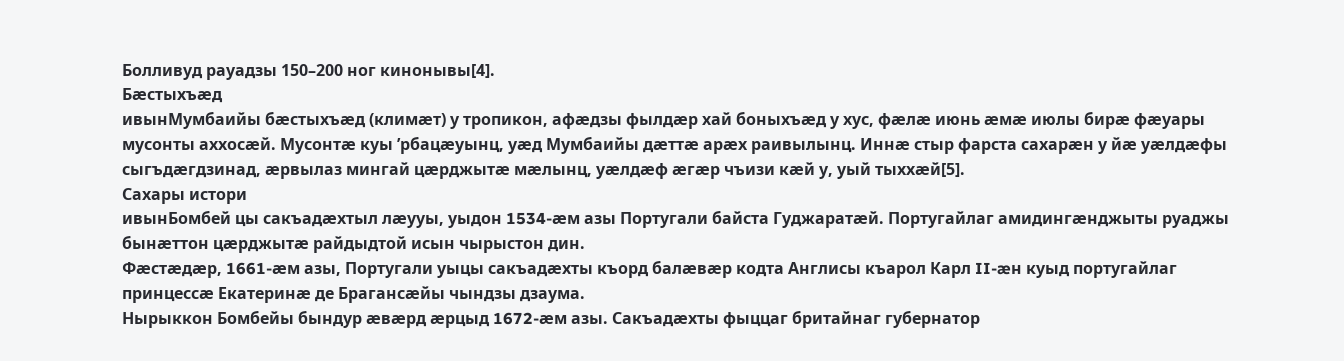Болливуд рауадзы 150–200 ног кинонывы[4].
Бæстыхъæд
ивынМумбаийы бæстыхъæд (климæт) у тропикон, афæдзы фылдæр хай боныхъæд у хус, фæлæ июнь æмæ июлы бирæ фæуары мусонты аххосæй. Мусонтæ куы ’рбацæуынц, уæд Мумбаийы дæттæ арæх раивылынц. Иннæ стыр фарста сахарæн у йæ уæлдæфы сыгъдæгдзинад, æрвылаз мингай цæрджытæ мæлынц, уæлдæф æгæр чъизи кæй у, уый тыххæй[5].
Сахары истори
ивынБомбей цы сакъадæхтыл лæууы, уыдон 1534-æм азы Португали байста Гуджаратæй. Португайлаг амидингæнджыты руаджы бынæттон цæрджытæ райдыдтой исын чырыстон дин.
Фæстæдæр, 1661-æм азы, Португали уыцы сакъадæхты къорд балæвæр кодта Англисы къарол Карл II-æн куыд португайлаг принцессæ Екатеринæ де Брагансæйы чындзы дзаума.
Нырыккон Бомбейы бындур æвæрд æрцыд 1672-æм азы. Сакъадæхты фыццаг бритайнаг губернатор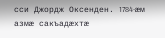сси Джордж Оксенден. 1784-æм азмæ сакъадæхтæ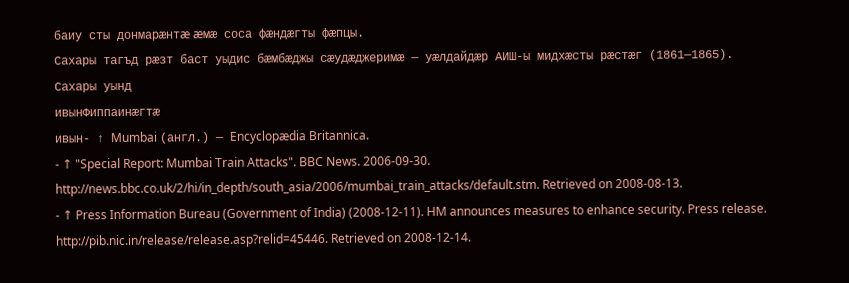баиу сты донмарæнтæ æмæ соса фæндæгты фæпцы.
Сахары тагъд рæзт баст уыдис бæмбæджы сæудæджеримæ — уæлдайдæр АИШ-ы мидхæсты рæстæг (1861—1865).
Сахары уынд
ивынФиппаинæгтæ
ивын- ↑ Mumbai (англ.) — Encyclopædia Britannica.
- ↑ "Special Report: Mumbai Train Attacks". BBC News. 2006-09-30. http://news.bbc.co.uk/2/hi/in_depth/south_asia/2006/mumbai_train_attacks/default.stm. Retrieved on 2008-08-13.
- ↑ Press Information Bureau (Government of India) (2008-12-11). HM announces measures to enhance security. Press release. http://pib.nic.in/release/release.asp?relid=45446. Retrieved on 2008-12-14.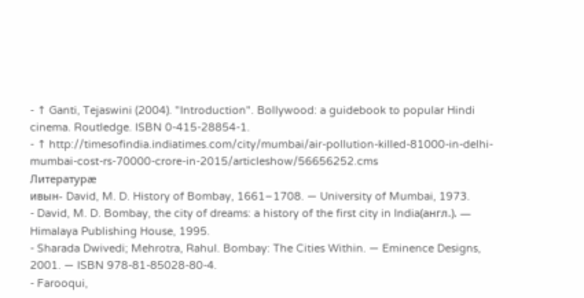- ↑ Ganti, Tejaswini (2004). "Introduction". Bollywood: a guidebook to popular Hindi cinema. Routledge. ISBN 0-415-28854-1.
- ↑ http://timesofindia.indiatimes.com/city/mumbai/air-pollution-killed-81000-in-delhi-mumbai-cost-rs-70000-crore-in-2015/articleshow/56656252.cms
Литературæ
ивын- David, M. D. History of Bombay, 1661–1708. — University of Mumbai, 1973.
- David, M. D. Bombay, the city of dreams: a history of the first city in India(англ.). — Himalaya Publishing House, 1995.
- Sharada Dwivedi; Mehrotra, Rahul. Bombay: The Cities Within. — Eminence Designs, 2001. — ISBN 978-81-85028-80-4.
- Farooqui,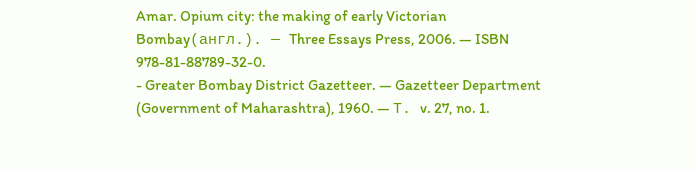Amar. Opium city: the making of early Victorian Bombay(англ.). — Three Essays Press, 2006. — ISBN 978-81-88789-32-0.
- Greater Bombay District Gazetteer. — Gazetteer Department (Government of Maharashtra), 1960. — Т. v. 27, no. 1.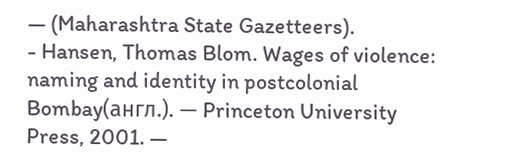— (Maharashtra State Gazetteers).
- Hansen, Thomas Blom. Wages of violence: naming and identity in postcolonial Bombay(англ.). — Princeton University Press, 2001. —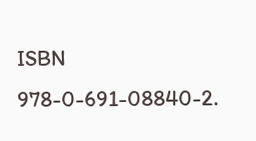ISBN 978-0-691-08840-2.